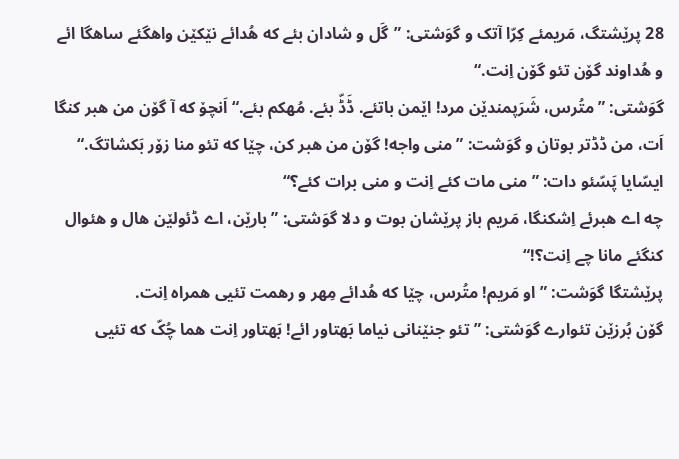28 پرێشتگ، مَریمئے کِرّا آتک و گوَشتی: ”گَل و شادان بئے که هُدائے نێکێن واهگئے ساهگا ائے و هُداوند گۆن تئو گۆن اِنت.“
گوَشتی: ”متُرس، شَرَپمندێن مرد! اێمن باتئے. ڈَڈّ بئے. مُهکم بئے.“ اَنچۆ که آ گۆن من هبر کنگا اَت، من ڈڈتر بوتان و گوَشت: ”منی واجه! گۆن من هبر کن، چێا که تئو منا زۆر بَکشاتگ.“
ایسّایا پَسّئو دات: ”منی مات کئے اِنت و منی برات کئے؟“
چه اے هبرئے اِشکنگا، مَریم باز پرێشان بوت و دلا گوَشتی: ”بارێن، اے ڈئولێن هال و هئوال کنگئے مانا چے اِنت؟!“
پرێشتگا گوَشت: ”او مَریم! متُرس، چێا که هُدائے مِهر و رهمت تئیی همراه اِنت.
گۆن بُرزێن تئوارے گوَشتی: ”تئو جنێنانی نیاما بَهتاور ائے! بَهتاور اِنت هما چُکّ که تئیی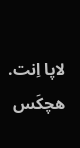لاپا اِنت.
هچکَس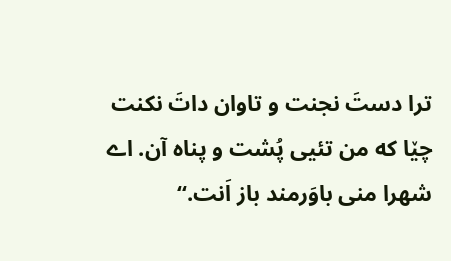ترا دستَ نجنت و تاوان داتَ نکنت چێا که من تئیی پُشت و پناه آن. اے شهرا منی باوَرمند باز اَنت.“